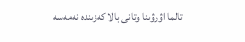تالما اۋرۋىنا وتانى بالا كەزىندە نەمەسە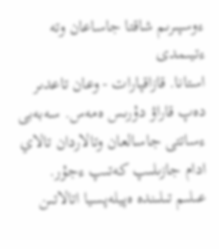ءوسپىرىم شاقتا جاساعان وتە ءتيىمدى
استانا. قازاقپارات - وعان تاعدىر دەپ قاراۋ دۇرىس ەمەس. سەبەبى ءساتتى جاسالعان وتالاردان تالاي ادام جازىلىپ كەتىپ ءجۇر.
عىلىم تىلىندە ەپيلەپسيا اتالاتىن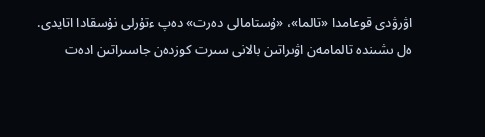اۋرۋدى قوعامدا «تالما»، «ۇستامالى دەرت» دەپ ءتۇرلى نۇسقادا اتايدى.
ەل ىشىندە تالمامەن اۋىراتىن بالانى سىرت كوزدەن جاسىراتىن ادەت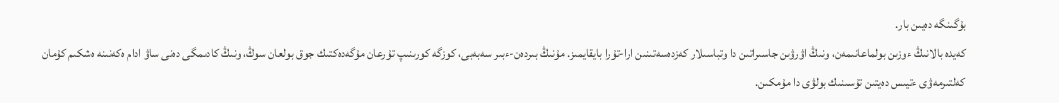بۇگىنگە دەيىن بار.
كەيدە بالانىڭ ءوزىن بولماعانىمەن، ونىڭ اۋرۋىن جاسىراتىن دا وتباسىلار كەزدەسەتىنىن ارا-تۇرا بايقايمىز. مۇنىڭ بىردەن-ءبىر سەبەبى، كوزگە كورىنىپ تۇرعان مۇگەدەكتىك جوق بولعان سوڭ، ونىڭ كادىمگى دەنى ساۋ ادام ەكەنىنە ەشكىم كۇمان كەلتىرمەۋى ءتيىس دەيتىن تۇسىنىك بولۋى دا مۇمكىن.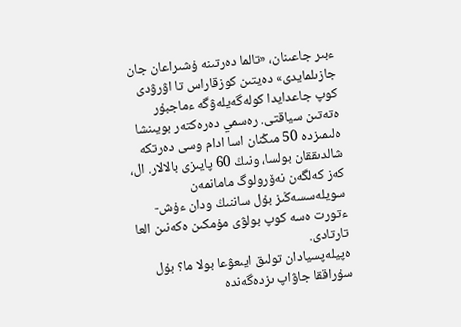ءبىر جاعىنان، «تالما دەرتىنە ۇشىراعان جان جازىلمايدى» دەيتىن كوزقاراس تا اۋرۋدى كوپ جاعدايدا كولەگەيلەۋگە ءماجبۇر ەتەتىن سياقتى. رەسمي دەرەكتەر بويىنشا ەلىمىزدە 50 مىڭنان اسا ادام وسى دەرتكە شالدىققان بولسا، ونىڭ 60 پايىزى بالالار. ال، كەز كەلگەن نەۆرولوگ مامانمەن سويلەسسەڭىز بۇل ساننىڭ ودان ءۇش-ءتورت ەسە كوپ بولۋى مۇمكىن ەكەنىن العا تارتادى.
ەپيلەپسيادان تولىق ايىعۋعا بولا ما؟ بۇل سۇراققا جاۋاپ ىزدەگەندە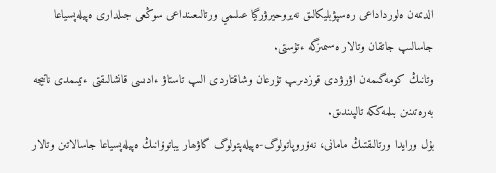الدىمەن ەلورداداعى رەسپۋبليكالىق نەيروحيرۋرگيا عىلىمي ورتالىعىنداعى سوڭعى جىلدارى ەپيلەپسياعا جاسالىپ جاتقان وتالار ەسىمىزگە ءتۇستى.
وتانىڭ كومەگىمەن اۋرۋدى قوزدىرىپ تۇرعان وشاقتاردى الىپ تاستاۋ ءادىسى قانشالىقتى ءتيىمدى ناتيجە بەرەتىنىن بىلمەككە تالپىندىق.
بۇل ورايدا ورتالىقتىڭ مامانى، نەۆروپاتولوگ-ەپيلەپتولوگ گاۋھار يباتوۆانىڭ ەپيلەپسياعا جاسالاتىن وتالار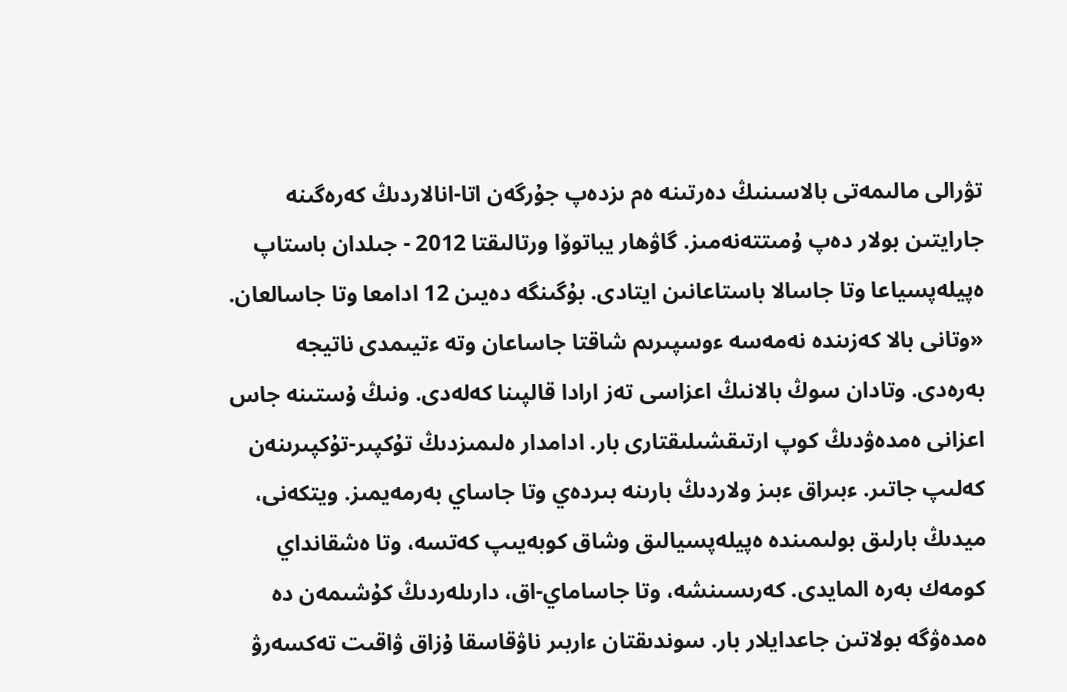تۋرالى مالىمەتى بالاسىنىڭ دەرتىنە ەم ىزدەپ جۇرگەن اتا-انالاردىڭ كەرەگىنە جارايتىن بولار دەپ ۇمىتتەنەمىز. گاۋھار يباتوۆا ورتالىقتا 2012 - جىلدان باستاپ ەپيلەپسياعا وتا جاسالا باستاعانىن ايتادى. بۇگىنگە دەيىن 12 ادامعا وتا جاسالعان. «وتانى بالا كەزىندە نەمەسە ءوسپىرىم شاقتا جاساعان وتە ءتيىمدى ناتيجە بەرەدى. وتادان سوڭ بالانىڭ اعزاسى تەز ارادا قالپىنا كەلەدى. ونىڭ ۇستىنە جاس اعزانى ەمدەۋدىڭ كوپ ارتىقشىلىقتارى بار. ادامدار ەلىمىزدىڭ تۇكپىر-تۇكپىرىنەن كەلىپ جاتىر. ءبىراق ءبىز ولاردىڭ بارىنە بىردەي وتا جاساي بەرمەيمىز. ويتكەنى، ميدىڭ بارلىق بولىمىندە ەپيلەپسيالىق وشاق كوبەيىپ كەتسە، وتا ەشقانداي كومەك بەرە المايدى. كەرىسىنشە، وتا جاساماي-اق، دارىلەردىڭ كۇشىمەن دە ەمدەۋگە بولاتىن جاعدايلار بار. سوندىقتان ءاربىر ناۋقاسقا ۇزاق ۋاقىت تەكسەرۋ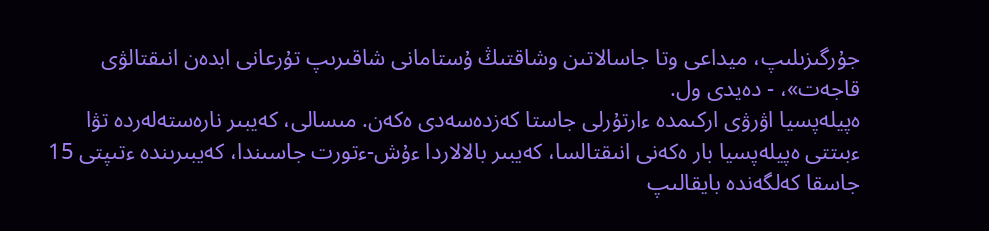جۇرگىزىلىپ، ميداعى وتا جاسالاتىن وشاقتىڭ ۇستامانى شاقىرىپ تۇرعانى ابدەن انىقتالۋى قاجەت»، - دەيدى ول.
ەپيلەپسيا اۋرۋى اركىمدە ءارتۇرلى جاستا كەزدەسەدى ەكەن. مىسالى، كەيبىر نارەستەلەردە تۋا ءبىتتى ەپيلەپسيا بار ەكەنى انىقتالسا، كەيبىر بالالاردا ءۇش-ءتورت جاسىندا، كەيبىرىندە ءتىپتى 15 جاسقا كەلگەندە بايقالىپ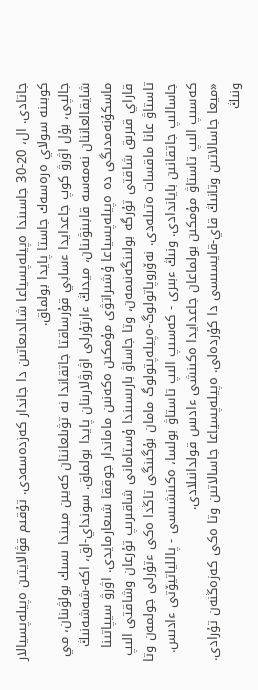جاتادى. ال، 20-30 جاسىندا ەپيلەپسياعا شالدىعاتىن دا جاندار كەزدەسەدى. تۇقىم قۋالايتىن ەپيلەپسيالار كوبىنە سولاي ەرەسەك جاستا پايدا بولماق.
جالپى، بۇل اۋرۋ كوپ جاعدايدا ءسابي قۇرساقتا جاتقاندا نە تۋىلعاننان كەيىن ميىندا ىسىك بولۋىنان، مي شايقالعاننان نەمەسە قابىنۋىنان، ميدىڭ ءارتۇرلى اۋرۋلارىنان پايدا بولماق. سونداي-اق، اكە-شەشەنىڭ ماسكۇنەمدىگى دە ەپيلەپسياعا ۇشىراتۋى مۇمكىن ەكەنىن ماماندار جوققا شىعارمايدى. اۋرۋ سيپاتىنا قاراي قىرىق شاقتى تۇرگە بولىنگەنىمەن، وتا جاساۋ بارىسىندا ۇستامانى شاقىرىپ تۇرعان وشاقتى الىپ تاستاۋ عانا ماقسات ەتىلەدى. نەۆروپاتولوگ-ەپيلەپتولوگ مامان بۇگىنگى تاڭدا ەكى ءتۇرلى جولمەن وتا جاسالىپ جاتقانىن باياندادى. ونىڭ ءبىرى - كەسىپ الىپ تاستاۋ بولسا، ەكىنشىسى - پاللياتيۆتى ءادىس. كەسىپ الىپ تاستاۋ مۇمكىن بولماعان جاعدايدا ەكىنشى ءادىس قولدانىلادى.
«ميعا جاسالاتىن وتانىڭ قاي-قايسىسى دا كۇردەلى. ەپيلەپسياعا جاسالاتىن وتا ەكى كەزەڭنەن تۇرادى. ونىڭ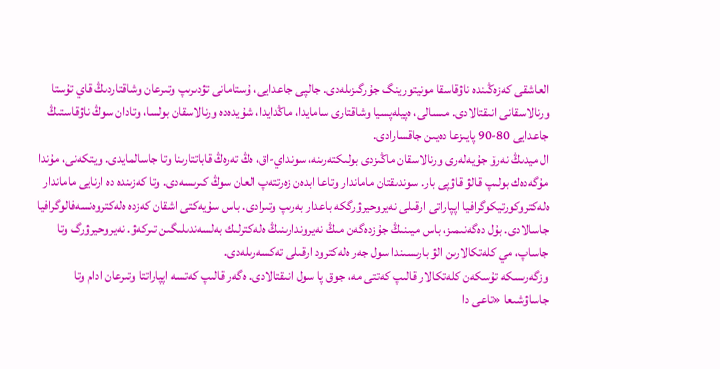العاشقى كەزەڭىندە ناۋقاسقا مونيتورينگ جۇرگىزىلەدى. جالپى جاعدايى، ۇستامانى تۋدىرىپ وتىرعان وشاقتاردىڭ قاي تۇستا ورنالاسقانى انىقتالادى. مىسالى، ەپيلەپسيا وشاقتارى سامايدا، ماڭدايدا، شۇيدەدە ورنالاسقان بولسا، وتادان سوڭ ناۋقاستىڭ جاعدايى 80-90 پايىزعا دەيىن جاقسارادى.
ال ميدىڭ نەرۆ جۇيەلەرى ورنالاسقان ماڭىزدى بولىكتەرىنە، سونداي-اق، ەڭ تەرەڭ قاباتتارىنا وتا جاسالمايدى. ويتكەنى، مۇندا مۇگەدەك بولىپ قالۋ قاۋپى بار. سوندىقتان ماماندار وتاعا ابدەن زەرتتەپ العان سوڭ كىرىسەدى. وتا كەزىندە دە ارنايى ماماندار ەلەكتروكورتيكوگرافيا اپپاراتى ارقىلى نەيروحيرۋرگكە باعدار بەرىپ وتىرادى. باس سۇيەكتى اشقان كەزدە ەلەكتروەنسەفالوگرافيا جاسالادى. بۇل دەگەنىمىز، باس ميىنىڭ جۇزدەگەن مىڭ نەيروندارىنىڭ ەلەكترلىك بەلسەندىلىگىن تىركەۋ. نەيروحيرۋرگ وتا جاساپ، مي كلەتكالارىن الۋ بارىسىندا سول جەر ەلەكترود ارقىلى تەكسەرىلەدى.
وزگەرىسكە تۇسكەن كلەتكالار قالىپ كەتتى مە، جوق پا سول انىقتالادى. ەگەر قالىپ كەتسە اپپاراتتا وتىرعان ادام وتا جاساۋشىعا «تاعى دا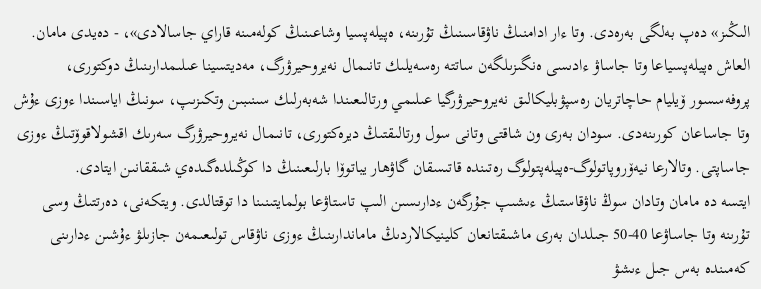الىڭىز» دەپ بەلگى بەرەدى. وتا ءار ادامنىڭ ناۋقاسىنىڭ تۇرىنە، ەپيلەپسيا وشاعىنىڭ كولەمىنە قاراي جاسالادى»، - دەيدى مامان.
العاش ەپيلەپسياعا وتا جاساۋ ءادىسى ەنگىزىلگەن ساتتە رەسەيلىك تانىمال نەيروحيرۋرگ، مەديتسينا عىلىمدارىنىڭ دوكتورى، پروفەسسور ۆيليام حاچاتريان رەسپۋبليكالىق نەيروحيرۋرگيا عىلىمي ورتالىعىندا شەبەرلىك سىنىبىن وتكىزىپ، سونىڭ اياسىندا ءوزى ءۇش وتا جاساعان كورىنەدى. سودان بەرى ون شاقتى وتانى سول ورتالىقتىڭ ديرەكتورى، تانىمال نەيروحيرۋرگ سەرىك اقشولاقوۆتىڭ ءوزى جاساپتى. وتالارعا نيەۆروپاتولوگ-ەپيلەپتولوگ رەتىندە قاتىسقان گاۋھار يباتوۆا بارلىعىنىڭ دا كوڭىلدەگىدەي شىققانىن ايتادى.
ايتسە دە مامان وتادان سوڭ ناۋقاستىڭ ءىشىپ جۇرگەن ءدارىسىن الىپ تاستاۋعا بولمايتىنىنا دا توقتالدى. ويتكەنى، دەرتتىڭ وسى تۇرىنە وتا جاساۋعا 40-50 جىلدان بەرى ماشىقتانعان كلينيكالاردىڭ ماماندارىنىڭ ءوزى ناۋقاس تولىعىمەن جازىلۋ ءۇشىن ءدارىنى كەمىندە بەس جىل ءىشۋ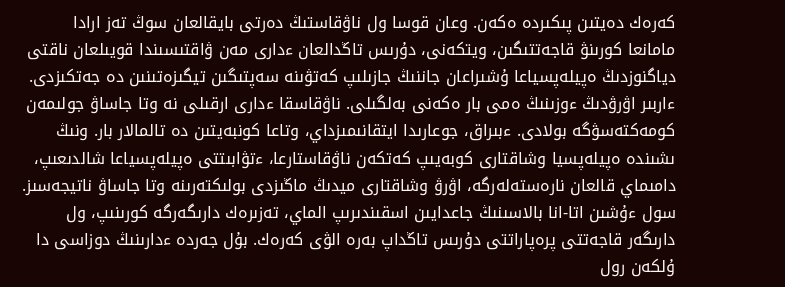كەرەك دەيتىن پىكىردە ەكەن. وعان قوسا ول ناۋقاستىڭ دەرتى بايقالعان سوڭ تەز ارادا مامانعا كورىنۋ قاجەتتىگىن، ويتكەنى، دۇرىس تاڭدالعان ءدارى مەن ۋاقتىسىندا قويىلعان ناقتى دياگنوزدىڭ ەپيلەپسياعا ۇشىراعان جاننىڭ جازىلىپ كەتۋىنە سەپتىگىن تيگىزەتىنىن دە جەتكىزدى.
ءاربىر اۋرۋدىڭ ءوزىنىڭ ەمى بار ەكەنى بەلگىلى. ناۋقاسقا ءدارى ارقىلى نە وتا جاساۋ جولىمەن كومەكتەسۋگە بولادى. ءبىراق، جوعارىدا ايتقانىمىزداي، وتاعا كونبەيتىن دە تالمالار بار. ونىڭ ىشىندە ەپيلەپسيا وشاقتارى كوبەيىپ كەتكەن ناۋقاستارعا، ءتۋابىتتى ەپيلەپسياعا شالدىعىپ، دامىماي قالعان نارەستەلەرگە، اۋرۋ وشاقتارى ميدىڭ ماڭىزدى بولىكتەرىنە وتا جاساۋ ناتيجەسىز. سول ءۇشىن اتا-انا بالاسىنىڭ جاعدايىن اسقىندىرىپ الماي، تەزىرەك دارىگەرگە كورىنىپ، ول دارىگەر قاجەتتى پرەپاراتتى دۇرىس تاڭداپ بەرە الۋى كەرەك. بۇل جەردە ءدارىنىڭ دوزاسى دا ۇلكەن رول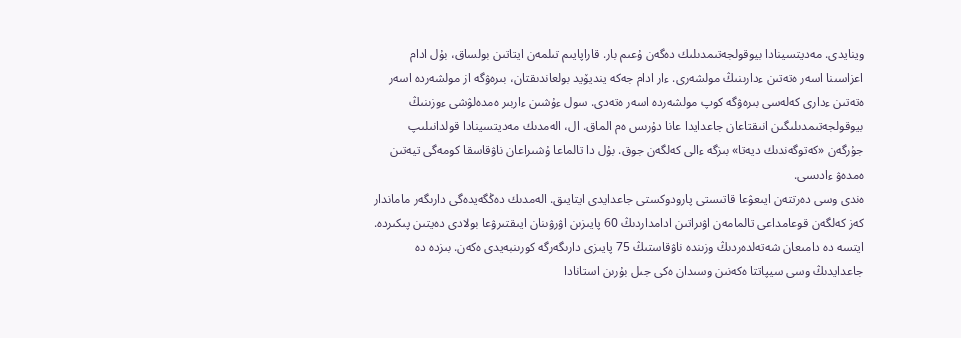وينايدى. مەديتسينادا بيوقولجەتىمدىلىك دەگەن ۇعىم بار. قاراپايىم تىلمەن ايتاتىن بولساق، بۇل ادام اعزاسىنا اسەر ەتەتىن ءدارىنىڭ مولشەرى. ءار ادام جەكە ينديۆيد بولعاندىقتان، بىرەۋگە از مولشەردە اسەر ەتەتىن ءدارى كەلەسى بىرەۋگە كوپ مولشەردە اسەر ەتەدى. سول ءۇشىن ءاربىر ەمدەلۋشى ءوزىنىڭ بيوقولجەتىمدىلىگىن انىقتاعان جاعدايدا عانا دۇرىس ەم الماق. ال، الەمدىك مەديتسينادا قولدانىلىپ جۇرگەن «كەتوگەندىك ديەتا» بىزگە ءالى كەلگەن جوق. بۇل دا تالماعا ۇشىراعان ناۋقاسقا كومەگى تيەتىن ەمدەۋ ءادىسى.
ەندى وسى دەرتتەن ايىعۋعا قاتىستى پارودوكستى جاعدايدى ايتايىق. الەمدىك دەڭگەيدەگى دارىگەر ماماندار كەز كەلگەن قوعامداعى تالمامەن اۋىراتىن ادامداردىڭ 60 پايىزىن اۋرۋىنان ايىقتىرۋعا بولادى دەيتىن پىكىردە. ايتسە دە دامىعان شەتەلدەردىڭ وزىندە ناۋقاستىڭ 75 پايىزى دارىگەرگە كورىنبەيدى ەكەن. بىزدە دە جاعدايدىڭ وسى سيپاتتا ەكەنىن وسىدان ەكى جىل بۇرىن استانادا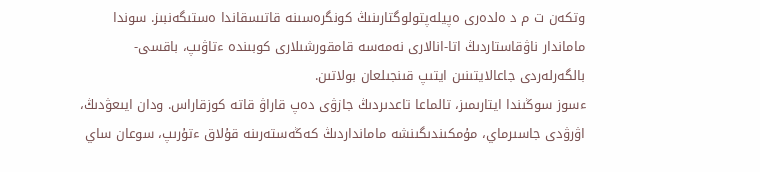وتكەن ت م د ەلدەرى ەپيلەپتولوگتارىنىڭ كونگرەسىنە قاتىسقاندا ەستىگەنبىز. سوندا ماماندار ناۋقاستاردىڭ اتا-انالارى نەمەسە قامقورشىلارى كوبىندە ءتاۋىپ، باقسى-بالگەرلەردى جاعالايتىنىن ايتىپ قىنجىلعان بولاتىن.
ءسوز سوڭىندا ايتارىمىز، تالماعا تاعدىردىڭ جازۋى دەپ قاراۋ قاتە كوزقاراس. ودان ايىعۋدىڭ، اۋرۋدى جاسىرماي، مۇمكىندىگىنشە مامانداردىڭ كەڭەستەرىنە قۇلاق ءتۇرىپ، سوعان ساي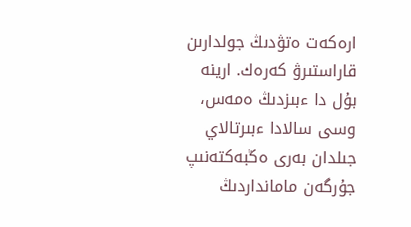ارەكەت ەتۋدىڭ جولدارىن قاراستىرۋ كەرەك. ارينە بۇل دا ءبىزدىڭ ەمەس، وسى سالادا ءبىرتالاي جىلدان بەرى ەڭبەكتەنىپ جۇرگەن مامانداردىڭ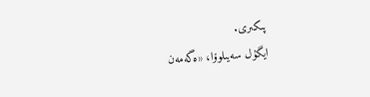پىكىرى.
ايگۇل سەيىلوۆا، «ەگەمەن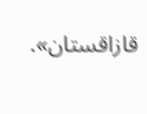قازاقستان».